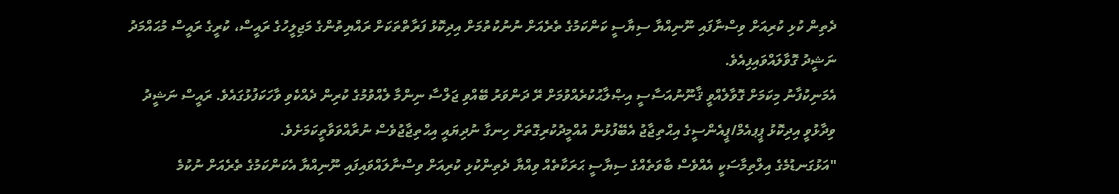ދެތިން ކުޅި ކުރިއަށް ވިސްނާފައި ނޫނިއްޔާ ސިޔާސީ ކަންކަމުގެ ތެރެއަށް ނުނުކުތުމަށް އިދިކޮޅު ފަރާތްތަކަށް ރައްޔިތުންގެ މަޖިލީހުގެ ރައީސް، ކުރީގެ ރައީސް މުޙައްމަދު ނަޝީދު ގޮވާލައްވައިފިއެވެ.
އެމަނިކުފާނު މިކަމަށް ގޮވާލެއްވީ ޤާނޫނުއަސާސީ އިޞްލާޙުކުރެއްވުމަށް ރޭ ދަންވަރު ބޭއްވި ޖަލްސާ ނިންމާ ލެއްވުމުގެ ކުރިން ދެއްކެވި ވާހަކަފުޅުގައެވެ. ރައީސް ނަޝީދު ވިދާޅުވީ އިދިކޮޅު ޕީޕއެމް/ޕީއެންސީގެ އިޙްތިޖާޖު އެބޭފުޅުން އުއްމީދުކުރިގޮތަށް ހިނގާ ނުދިޔައީ އިޙްތިޖާޖުވެސް ނުރާއްވަވާތީކަމަށެވެ.
"އަޅުގަނޑުމެގެ އިލްތިމާސަކީ އެއްވެސް ބާވަތެއްގެ ސިޔާސީ ޙަރަކާތެއް ވިއްޔާ ދެތިންކުޅި ކުރިއަށް ވިސްނާލައްވައިފައި ނޫނިއްޔާ އެކަންކަމުގެ ތެރެއަށް ނުކުމެ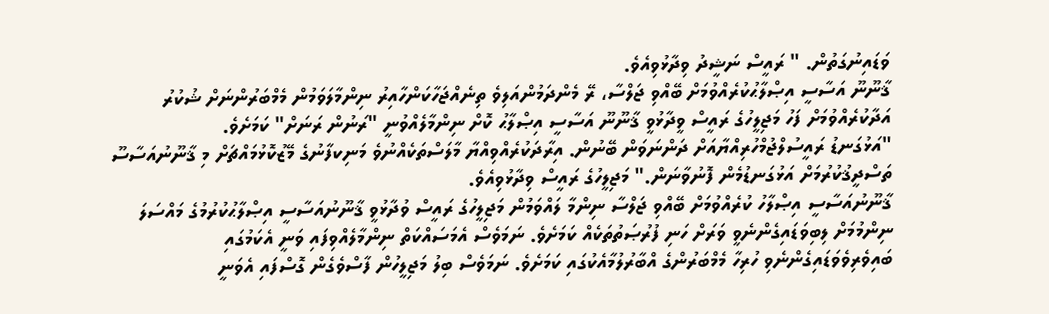ވަޑައިނުގަތުން. " ރައީސް ނަޝީދު ވިދާޅުވިއެވެ.
ޤާނޫނޫ އަސާސީ އިޞްލާޙުކުރެއްވުމަށް ބޭއްވި ޖަލްސާ، ރޭ މެންދަމުންއަލިވެ ތިނެއްޖަހާކަންހާއިރު ނިންމާލަވަމުން މެމްބަރުންނަށް ޝުކުރު އަދާކުރެއްވުމަށް ފަހު މަޖިލީހުގެ ރައީސް ވީދާޅުވީ ޤާނޫނޫ އަސާސީ އިޞްލާޙު ކޮށް ނިންމާލެއްވުނީ "ރަނުން ރަނަށް" ކަމަށެވެ.
"އަޅުގަނޑު ރައީސުލްޖުމްހުރިއްޔާއަށް ދަންނަވަން ބޭނުން. އިރާދަކުރެއްވިއްޔާ މާލަސްތަކެއްނުވެ މަނިކފާނުގެ މޭޒުކޮޅުމައްޗަށް މި ޤާނޫނުއަސާސޫ ތަސްދީޤުކުރުމަށް އަޅުގަނޑުމެން ފޮނުވާނަން." މަޖިލީހުގެ ރައީސް ވިދާޅުވިއެވެ.
ޤާނޫނުއަސާސީ އިޞްލާހު ކުރެއްވުމަށް ބޭއްވި ޖަލްސާ ނިންމާ ލައްވަމުން މަޖިލީހުގެ ރައީސް ވުދާޅުވީ ޤާނޫނުއަސާސީ އިޞްލާޙުކުރުމުގެ މައްސަލަ ނިންމުމަށް ލިބިވަޑައިގެންނެވީ ވަރަށް ހަނި ފުރުޞަތުތަކެއް ކަމަށެވެ. ނަމަވެސް އެމަސައްކަތް ނިންމާލެއްވިފައި ވަނީ އެކަމުގައި ބައިވެރިވެވަޑައިގެންނެވި ހުރިހާ މެމްބަރުންގެ އްބާރުލުމާއެކުގައި ކަމަށެވެ. ނަމަވެސް ބިލު މަޖިލީހުން ފާސްވެގެން ގޮސްފައި އެވަނީ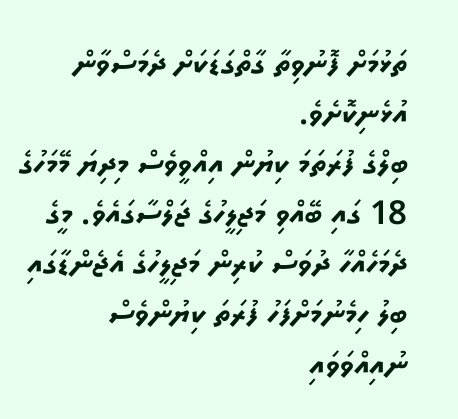ތަޅުމަށް ފޮނުވިތާ ގާތްގަޑަކަށް ދެމަސްވާން އުޅެނިކޮށެވެ.
ބިލްގެ ފުރަތަމަ ކިޔުން އިއްވީވެސް މިދިޔަ މޭމަހުގެ 18 ގައި ބޭއްވި މަޖިލީހުގެ ޖަލްސާގައެވެ. މީގެ ދެމަހެއްހާ ދުވަސް ކުރިން މަޖިލީހުގެ އެޖެންޑާގައި ބިލު ހިމެނުމަށްފަހު ފުރަތަ ކިޔުންވެސް ނުއިއްވަވައި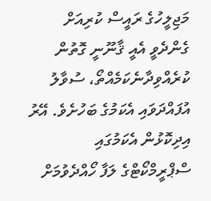މަޖިލީހުގެ ރައީސް ކުރިއަށް ގެންދެވީ އެއީ ޤާނޫނީ ގޮތުން ކުރެއްވިދާނެކަމެއްތޯ، ސުވާލު އުފައްދަވައި އެކަމުގެ ބަހުށެވެ. އޭރު އިދިކޮޅުން އެކަމުގައި ސްޕްރީމްކޯޓްގެ ލަފާ ހޯއްދެވުމަށް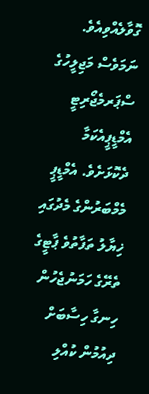ގޮވާލެއްވިއެވެ. ނަމަވެސް މަޖިލީހުގެ ސްޕަރމެޖޯރިޓީ އެމްޑީޕީއެކަމާ ދެކޮޅަށެވެ. އެމްޑީޕީ މެމްބަރުންގެ މެދުގައި ޚިޔާލު ތަފާތުވެ ޕާޓީގެ ތެރޭގެ ހަމަނުޖެހުން ހިނގާ ހިސާބަށް ދިއުމުން ކުއްލި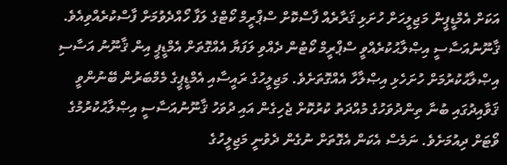އަކަށް އެމްޑީޕީން މަޖިލީހަށް ހުށަޅި ޤަރާރެއް ފާސްކޮށް ސްޕްރީމް ކޯޓްގެ ލަފާ ހޯއްދެވުމަށް ފާސްކުރެއްވިއެވެ. ޤާނޫނުއަސާސީ އިޞްލާޙުކުރެއްވީ ސްޕްރީމް ކޯޓުން ދެއްވި ލަފަޔާ އެއްގޮތަށް އެމްޑީޕީ އިން ޤާނޫނު އަސާސި އިޞްލާޙުކުރުމަށް ހުށަހެޅި އިޞްލާހާ އެއްގޮތަށެވެ. މަޖިލީހުގެ ރައީސާއި އެމްޑީޕީގެ މެމްބަރުން ބޭނުންވީ ޤަވާއިދުގައި ބުނާ ތިންދުވަހުގެ މުއްދަތު ކުރުކޮށް ޖެހިގެން އައި ދުވަހު ޤާނޫނުއަސާސީ އިޞްލާޙުކުރުމުގެ ވޯޓަށް ދިއުމަށެވެ. ނަމެސް އެކަން އެގޮތަށް ނުގެން ދެވުނީ މަޖިލީހުގެ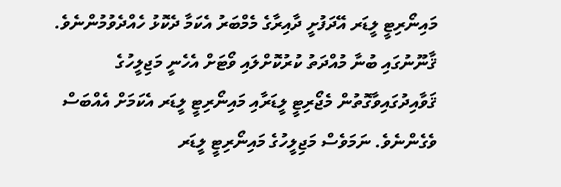މައިނޯރިޓީ ލީޑަރ އޭދަފުށީ ދާއިރާގެ މެމްބަރު އެކަމާ ދެކޮޅު ހެއްދެވުމުންނެވެ. ޤާނޫނުގައި ބުނާ މުއްދަތު ކުރުކޮށްލައި ވޯޓަށް އެހެނީ މަޖިލީހުގެ ޤަވާއިދުގައިވާގޮތުން މެޖޯރިޓީ ލީޑަރާއި މައިނޯރިޓީ ލީޑަރ އެކަމަށް އެއްބަސް ވެގެންނެވެ. ނަމަވެސް މަޖިލީހުގެ މައިނޯރިޓީ ލީޑަރ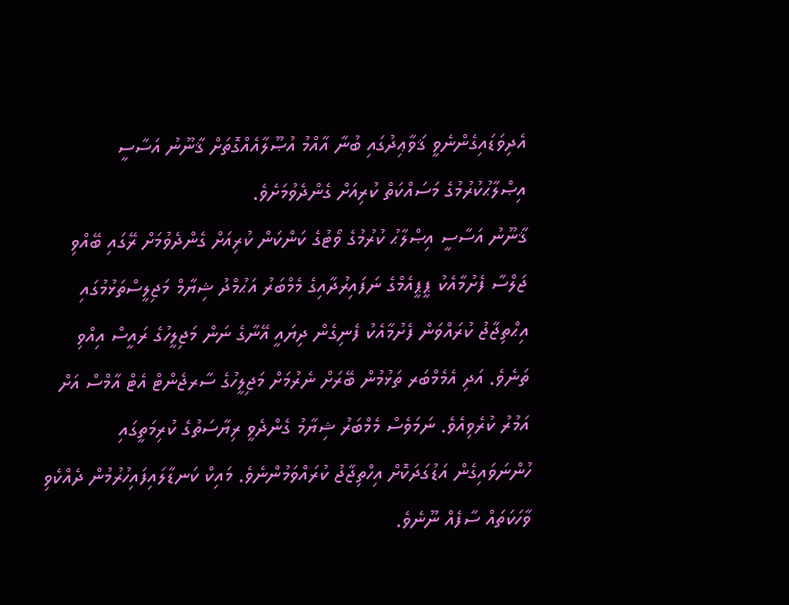އެދިވަޑައިގެންނެވީ ޤަވާޢިދުގައި ބުނާ އާއްމު އުޞޫލާއެއްގޮތަށް ޤާނޫނު އަސާސީ އިޞްލާޙުކުރުމުގެ މަސައްކަތް ކުރިއަށް ގެންދެވުމަށެވެ.
ޤާނޫނު އަސާސީ އިޞްލާޙު ކުރުމުގެ ވޯޓުގެ ކަންކަން ކުރިއަށް ގެންދެވުމަށް ރޭގައި ބޭއްވި ޖަލްސާ ފެށުމާއެކު ޕީޕީއެމްގެ ނަފައިރުދާއިގެ މެމްބަރު އަޙުމްދު ޝިޔާމް މަޖިލީސްތަޅުމުގައި އިޙްތިޖާޖު ކުރައްވަން ފެށުމާއެކު ފެނިގެން ދިޔައީ އޭނާގެ ނަން މަޖިލީހުގެ ރައީސް އިއްވި ތަނެވެ. އަދި އެމެމްބަރ ތަޅުމުން ބޭރަށް ނެރުމަށް މަޖިލީހުގެ ސާރޖެންޓް އެޓް އާމްސް އަށް އަމުރު ކުރެވިއެވެ. ނަމަވެސް މެމްބަރު ޝިޔާމު ގެންދެވީ ރިޔާސަތުގެ ކުރިމަތީގައި ހުންނަވައިގެން އަޑުގަދަކޮށް އިހްތިޖާޖު ކުރައްވަމުންނެވެ. މައިކް ކަނޑާލައިފައިހުރުމުން ދެއްކެވި ވާހަކަތައް ސާފެއް ނޫނެވެ.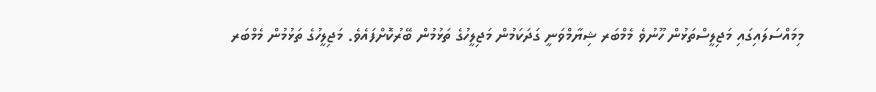މިމައްސަލައިގައި މަޖިލީސްތަޅުން ހޫނުވެ މެމްބަރ ޝިޔާމްވަނީ ގަދަކަމުން މަޖިލީހުގެ ތަޅުމުން ބޭރުކޮށްފައެވެ. މަޖިލީހުގެ ތަޅުމުން މެމްބަރ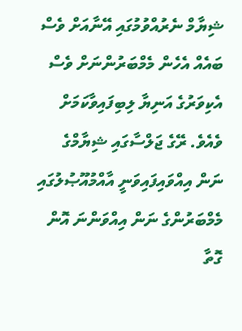ޝިޔާމް ނެރުއްވުމުގައި އޭނާއަށް ވެސް ބައެއް އެހެން މެމްބަރުންނަށް ވެސް އެކިވަރުގެ އަނިޔާ ލިބިފައިވާކަމަށް ވެއެވެ. ރޭގެ ޖަލްސާގައި ޝިޔާމްގެ ނަން އިއްވައިފައިވަނީ އާއްމުއޫޞުލުގައި މެމްބަރުންގެ ނަން އިއްވަންނަ އޮން ގޮތާ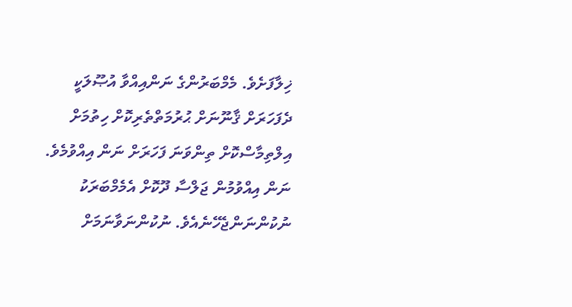ޚިލާފަށެވެ. މެމްބަރުންގެ ނަންއިއްވާ އުޞޫލަކީ ދެފަހަރަށް ޤާނޫނަށް ޙުރުމަތްތެރިކޮށް ހިތުމަށް އިލްތިމާސްކޮށް ތިންވަނަ ފަހަރަށް ނަން އިއްވުމެވެ. ނަން އިއްވުމުން ޖަލްސާ ދޫކޮށް އެމެމްބަރަކު ނުކުންނަންޖެހޭނެއެވެ. ނުކުންނަވާނަމަށް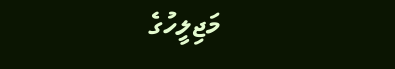މަޖިލީހުގެ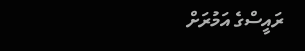ރައީސްގެ އަމުރަށް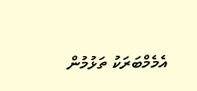އެމެމްބަރަކު ތަޅުމުން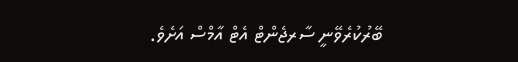ބޭރުކުރެވޭނީ ސާރޖެންޓް އެޓް އާމްސް އަށެވެ.